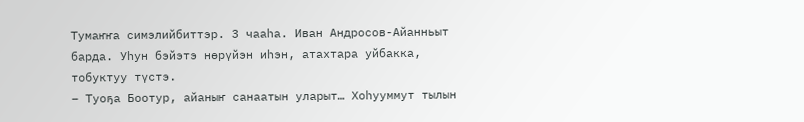Тумаҥҥа симэлийбиттэр. 3 чааһа. Иван Андросов-Айанньыт
барда. Уһун бэйэтэ нөрүйэн иһэн, атахтара уйбакка, тобуктуу түстэ.
– Туоҕа Боотур, айаныҥ санаатын уларыт… Хоһууммут тылын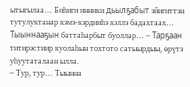ытыгылаа… Биһиги инники дьылҕабыт эйигиттэн тутулуктанар кэмэ-кэрдииһэ кэллэ бадахтаах… Тыыннааҕын баттаһарбыт буоллар… – Тарҕаан титирэстиир куолаһын тохтото сатыырдыы, өрүтэ уһуутаталаан ылла.
– Тур, тур… Тыынна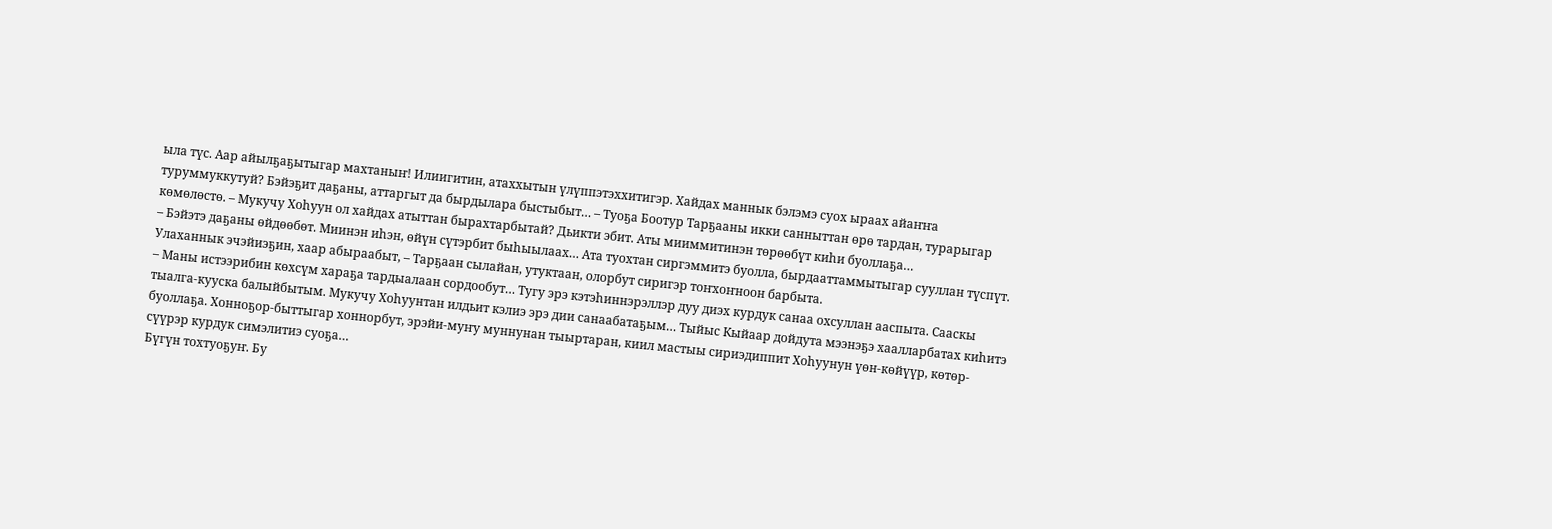ыла түс. Аар айылҕаҕытыгар махтаныҥ! Илиигитин, атаххытын үлүппэтэххитигэр. Хайдах маннык бэлэмэ суох ыраах айаҥҥа туруммуккутуй? Бэйэҕит даҕаны, аттаргыт да бырдылара быстыбыт… – Туоҕа Боотур Тарҕааны икки санныттан өрө тардан, турарыгар көмөлөстө. – Мукучу Хоһуун ол хайдах атыттан бырахтарбытай? Дьикти эбит. Аты мииммитинэн төрөөбүт киһи буоллаҕа…
– Бэйэтэ даҕаны өйдөөбөт. Миинэн иһэн, өйүн сүтэрбит быһыылаах… Ата туохтан сиргэммитэ буолла, бырдааттаммытыгар сууллан түспүт. Улаханнык эчэйиэҕин, хаар абыраабыт, – Тарҕаан сылайан, утуктаан, олорбут сиригэр тоҥхоҥноон барбыта.
– Маны истээрибин көхсүм хараҕа тардыалаан сордообут… Тугу эрэ кэтэһиннэрэллэр дуу диэх курдук санаа охсуллан ааспыта. Сааскы тыалга-кууска балыйбытым. Мукучу Хоһуунтан илдьит кэлиэ эрэ дии санаабатаҕым… Тыйыс Кыйаар дойдута мээнэҕэ хаалларбатах киһитэ буоллаҕа. Хонноҕор-быттыгар хоннорбут, эрэйи-муҥу муннунан тыыртаран, киил мастыы сириэдиппит Хоһуунун үөн-көйүүр, көтөр-сүүрэр курдук симэлитиэ суоҕа…
Бүгүн тохтуоҕуҥ. Бу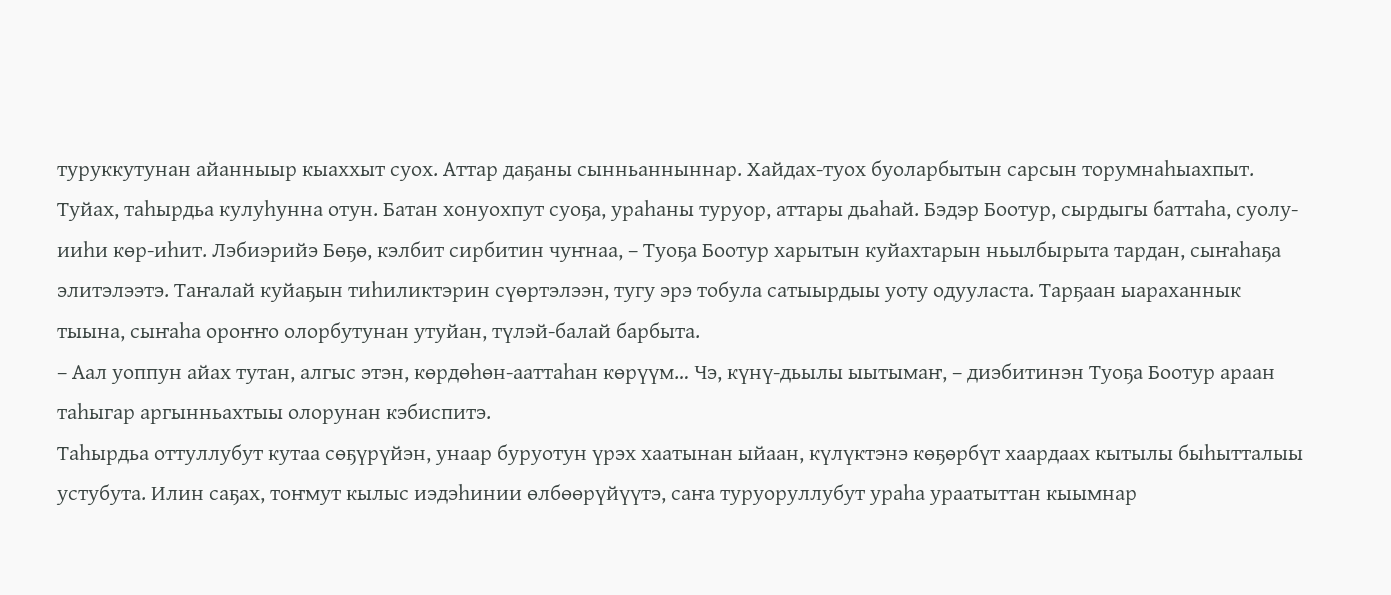туруккутунан айанныыр кыаххыт суох. Аттар даҕаны сынньанныннар. Хайдах-туох буоларбытын сарсын торумнаһыахпыт. Туйах, таһырдьа кулуһунна отун. Батан хонуохпут суоҕа, ураһаны туруор, аттары дьаһай. Бэдэр Боотур, сырдыгы баттаһа, суолу-ииһи көр-иһит. Лэбиэрийэ Бөҕө, кэлбит сирбитин чуҥнаа, – Туоҕа Боотур харытын куйахтарын ньылбырыта тардан, сыҥаһаҕа элитэлээтэ. Таҥалай куйаҕын тиһиликтэрин сүөртэлээн, тугу эрэ тобула сатыырдыы уоту одууласта. Тарҕаан ыараханнык тыына, сыҥаһа ороҥҥо олорбутунан утуйан, түлэй-балай барбыта.
– Аал уоппун айах тутан, алгыс этэн, көрдөһөн-ааттаһан көрүүм… Чэ, күнү-дьылы ыытымаҥ, – диэбитинэн Туоҕа Боотур араан таһыгар аргынньахтыы олорунан кэбиспитэ.
Таһырдьа оттуллубут кутаа сөҕүрүйэн, унаар буруотун үрэх хаатынан ыйаан, күлүктэнэ көҕөрбүт хаардаах кытылы быһытталыы устубута. Илин саҕах, тоҥмут кылыс иэдэһинии өлбөөрүйүүтэ, саҥа туруоруллубут ураһа ураатыттан кыымнар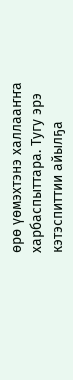өрө үөмэхтэнэ халлааҥҥа харбаспыттара. Тугу эрэ кэтэспиттии айылҕа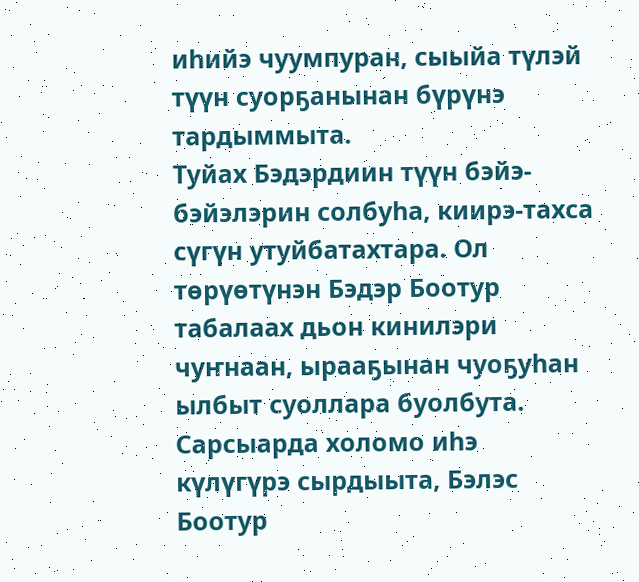иһийэ чуумпуран, сыыйа түлэй түүн суорҕанынан бүрүнэ тардыммыта.
Туйах Бэдэрдиин түүн бэйэ-бэйэлэрин солбуһа, киирэ-тахса сүгүн утуйбатахтара. Ол төрүөтүнэн Бэдэр Боотур табалаах дьон кинилэри чуҥнаан, ырааҕынан чуоҕуһан ылбыт суоллара буолбута.
Сарсыарда холомо иһэ күлүгүрэ сырдыыта, Бэлэс Боотур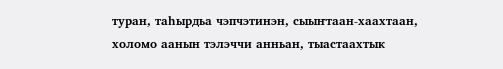туран, таһырдьа чэпчэтинэн, сыыҥтаан-хаахтаан, холомо аанын тэлэччи анньан, тыастаахтык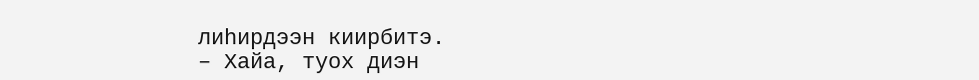лиһирдээн киирбитэ.
– Хайа, туох диэн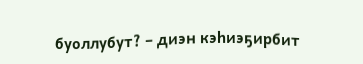буоллубут? – диэн кэһиэҕирбит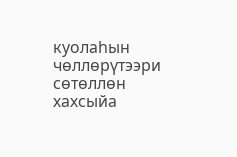куолаһын чөллөрүтээри сөтөллөн хахсыйа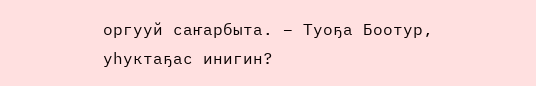оргууй саҥарбыта. – Туоҕа Боотур, уһуктаҕас инигин?